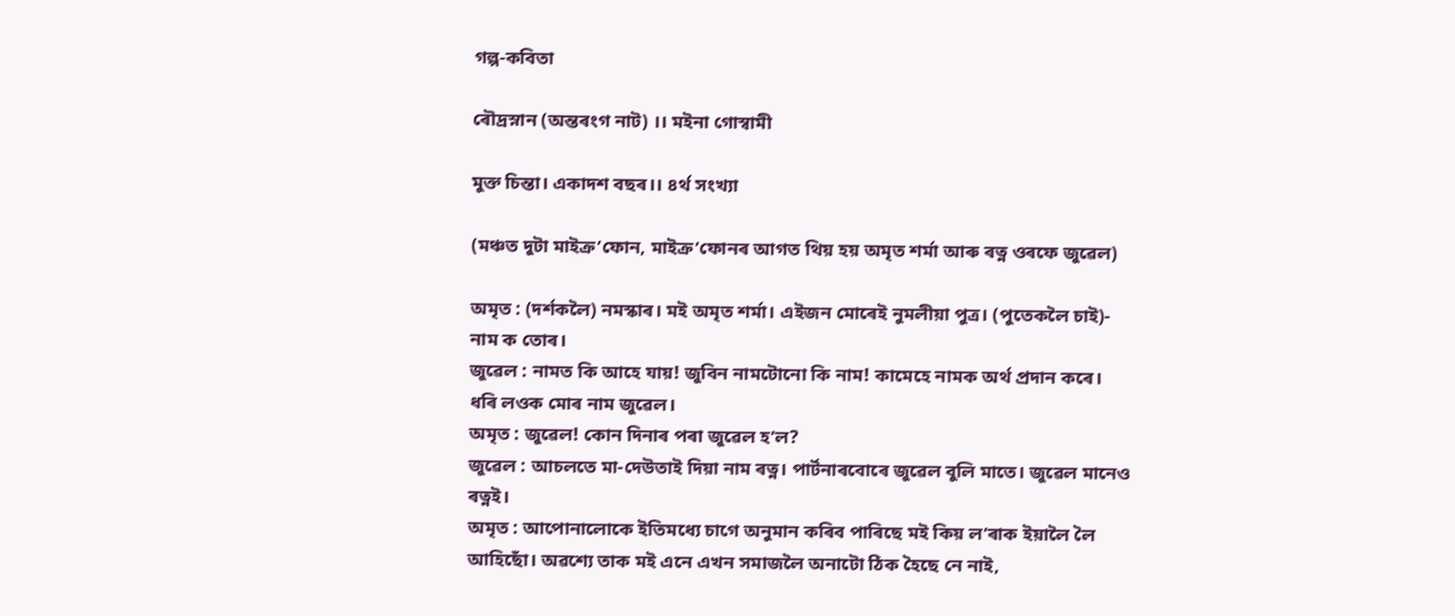গল্প-কবিতা

ৰৌদ্রস্নান (অন্তৰংগ নাট) ।। মইনা গোস্বামী

মুক্ত চিন্তা। একাদশ বছৰ।। ৪ৰ্থ সংখ্যা

(মঞ্চত দুটা মাইক্ৰ’ফোন, মাইক্ৰ’ফোনৰ আগত থিয় হয় অমৃত শর্মা আৰু ৰত্ন ওৰফে জুৱেল)

অমৃত : (দৰ্শকলৈ) নমস্কাৰ। মই অমৃত শর্মা। এইজন মোৰেই নুমলীয়া পুত্ৰ। (পুতেকলৈ চাই)- নাম ক তোৰ।
জুৱেল : নামত কি আহে যায়! জুবিন নামটোনো কি নাম! কামেহে নামক অৰ্থ প্ৰদান কৰে। ধৰি লওক মোৰ নাম জুৱেল।
অমৃত : জুৱেল! কোন দিনাৰ পৰা জুৱেল হ’ল?
জুৱেল : আচলতে মা-দেউতাই দিয়া নাম ৰত্ন। পাৰ্টনাৰবোৰে জুৱেল বুলি মাতে। জুৱেল মানেও ৰত্নই।
অমৃত : আপোনালোকে ইতিমধ্যে চাগে অনুমান কৰিব পাৰিছে মই কিয় ল’ৰাক ইয়ালৈ লৈ আহিছোঁ। অৱশ্যে তাক মই এনে এখন সমাজলৈ অনাটো ঠিক হৈছে নে নাই,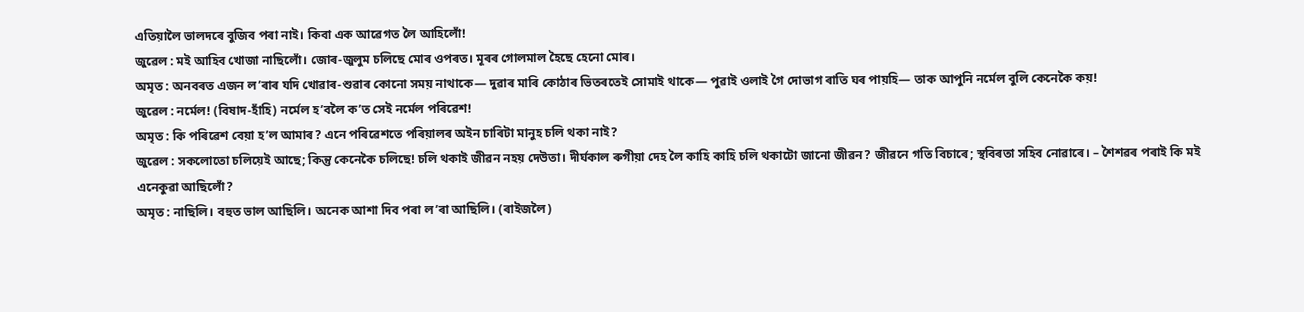এতিয়ালৈ ভালদৰে বুজিব পৰা নাই। কিবা এক আৱেগত লৈ আহিলোঁ!
জুৱেল : মই আহিব খোজা নাছিলোঁ। জোৰ-জুলুম চলিছে মোৰ ওপৰত। মূৰৰ গোলমাল হৈছে হেনো মোৰ।
অমৃত : অনবৰত এজন ল’ৰাৰ যদি খোৱাৰ-শুৱাৰ কোনো সময় নাথাকে— দুৱাৰ মাৰি কোঠাৰ ভিতৰতেই সোমাই থাকে— পুৱাই ওলাই গৈ দোভাগ ৰাতি ঘৰ পায়হি— তাক আপুনি নৰ্মেল বুলি কেনেকৈ কয়!
জুৱেল : নৰ্মেল! (বিষাদ-হাঁহি) নৰ্মেল হ’বলৈ ক’ত সেই নৰ্মেল পৰিৱেশ!
অমৃত : কি পৰিৱেশ বেয়া হ’ল আমাৰ? এনে পৰিৱেশতে পৰিয়ালৰ অইন চাৰিটা মানুহ চলি থকা নাই?
জুৱেল : সকলোতো চলিয়েই আছে; কিন্তু কেনেকৈ চলিছে! চলি থকাই জীৱন নহয় দেউতা। দীৰ্ঘকাল ৰুগীয়া দেহ লৈ কাহি কাহি চলি থকাটো জানো জীৱন? জীৱনে গতি বিচাৰে; স্থবিৰতা সহিব নোৱাৰে। – শৈশৱৰ পৰাই কি মই এনেকুৱা আছিলোঁ?
অমৃত : নাছিলি। বহুত ভাল আছিলি। অনেক আশা দিব পৰা ল’ৰা আছিলি। (ৰাইজলৈ)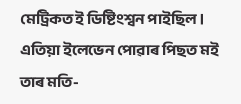মেট্ৰিকত ই ডিষ্টিংশ্বন পাইছিল। এতিয়া ইলেভেন পোৱাৰ পিছত মই তাৰ মতি-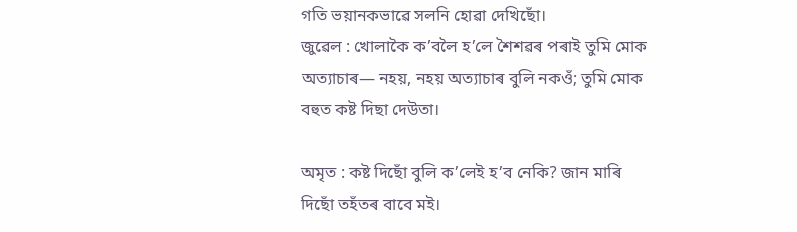গতি ভয়ানকভাৱে সলনি হোৱা দেখিছোঁ।
জুৱেল : খোলাকৈ ক’বলৈ হ’লে শৈশৱৰ পৰাই তুমি মোক অত্যাচাৰ— নহয়, নহয় অত্যাচাৰ বুলি নকওঁ; তুমি মোক বহুত কষ্ট দিছা দেউতা।

অমৃত : কষ্ট দিছোঁ বুলি ক’লেই হ’ব নেকি? জান মাৰি দিছোঁ তহঁতৰ বাবে মই।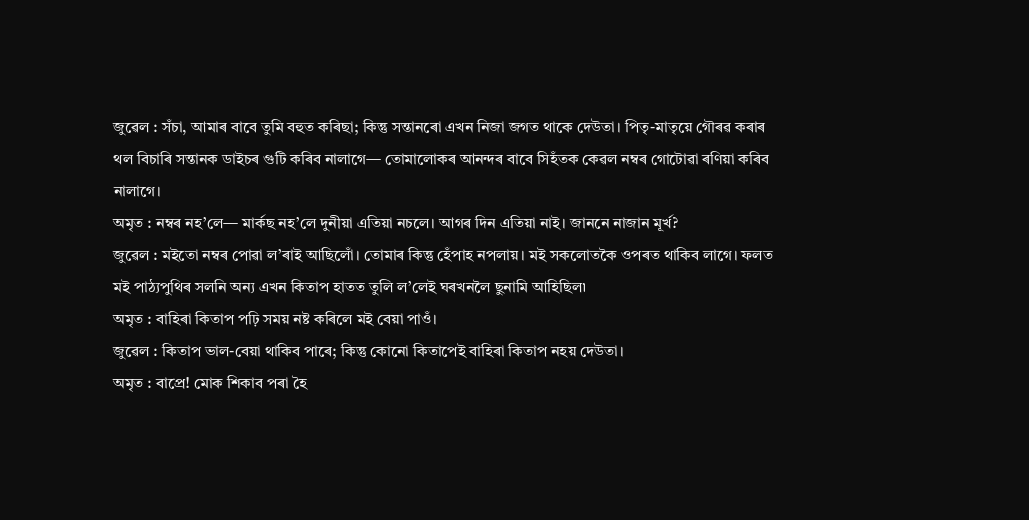জুৱেল : সঁচা, আমাৰ বাবে তুমি বহুত কৰিছা; কিন্তু সন্তানৰো এখন নিজা জগত থাকে দেউতা। পিতৃ-মাতৃয়ে গৌৰৱ কৰাৰ থল বিচাৰি সন্তানক ডাইচৰ গুটি কৰিব নালাগে— তোমালোকৰ আনন্দৰ বাবে সিহঁতক কেৱল নম্বৰ গোটোৱা ৰণিয়া কৰিব নালাগে।
অমৃত : নম্বৰ নহ’লে— মাৰ্কছ নহ’লে দুনীয়া এতিয়া নচলে। আগৰ দিন এতিয়া নাই। জাননে নাজান মূৰ্খ?
জুৱেল : মইতো নম্বৰ পোৱা ল’ৰাই আছিলোঁ। তোমাৰ কিন্তু হেঁপাহ নপলায়। মই সকলোতকৈ ওপৰত থাকিব লাগে। ফলত মই পাঠ্যপুথিৰ সলনি অন্য এখন কিতাপ হাতত তুলি ল’লেই ঘৰখনলৈ ছুনামি আহিছিল৷
অমৃত : বাহিৰা কিতাপ পঢ়ি সময় নষ্ট কৰিলে মই বেয়া পাওঁ।
জুৱেল : কিতাপ ভাল-বেয়া থাকিব পাৰে; কিন্তু কোনো কিতাপেই বাহিৰা কিতাপ নহয় দেউতা।
অমৃত : বাপ্ৰে! মোক শিকাব পৰা হৈ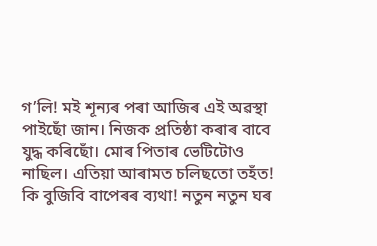গ’লি! মই শূন্যৰ পৰা আজিৰ এই অৱস্থা পাইছোঁ জান। নিজক প্ৰতিষ্ঠা কৰাৰ বাবে যুদ্ধ কৰিছোঁ। মোৰ পিতাৰ ভেটিটোও নাছিল। এতিয়া আৰামত চলিছতো তহঁত! কি বুজিবি বাপেৰৰ ব্যথা! নতুন নতুন ঘৰ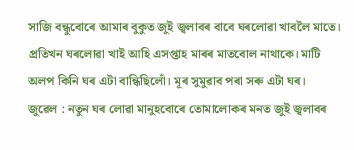সাজি বন্ধুবোৰে আমাৰ বুকুত জুই জ্বলাবৰ বাবে ঘৰলোৱা খাবলৈ মাতে। প্ৰতিখন ঘৰলোৱা খাই আহি এসপ্তাহ মাৰৰ মাতবোল নাথাকে। মাটি অলপ কিনি ঘৰ এটা বান্ধিছিলোঁ। মূৰ সুমুৱাব পৰা সৰু এটা ঘৰ।
জুৱেল : নতুন ঘৰ লোৱা মানুহবোৰে তোমালোকৰ মনত জুই জ্বলাবৰ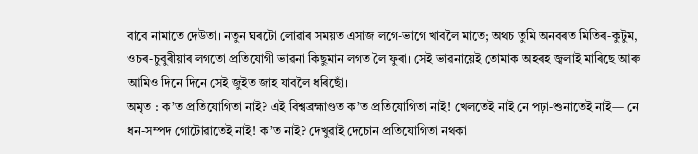বাবে নামাতে দেউতা। নতুন ঘৰটো লোৱাৰ সময়ত এসাজ লগে-ভাগে খাবলৈ মাতে; অথচ তুমি অনবৰত মিতিৰ-কুটুম, ওচৰ-চুবুৰীয়াৰ লগতো প্ৰতিযোগী ভাৱনা কিছুমান লগত লৈ ফুৰা। সেই ভাৱনায়েই তোমাক অহৰহ জ্বলাই মাৰিছে আৰু আমিও দিনে দিনে সেই জুইত জাহ যাবলৈ ধৰিছোঁ।
অমৃত : ক’ত প্ৰতিযোগিতা নাই? এই বিশ্বব্ৰহ্মাণ্ডত ক’ত প্ৰতিযোগিতা নাই! খেলতেই নাই নে পঢ়া-শুনাতেই নাই— নে ধন-সম্পদ গোটোৱাতেই নাই! ক’ত নাই? দেখুৱাই দেচোন প্ৰতিযোগিতা নথকা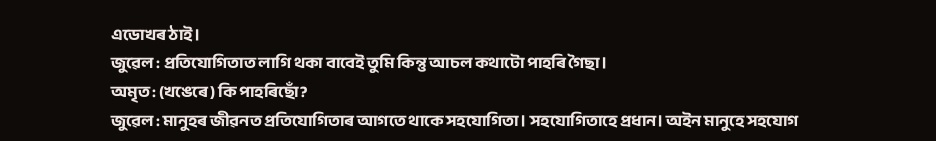এডোখৰ ঠাই।
জুৱেল : প্ৰতিযোগিতাত লাগি থকা বাবেই তুমি কিন্তু আচল কথাটো পাহৰি গৈছা।
অমৃত : (খঙেৰে) কি পাহৰিছোঁ?
জুৱেল : মানুহৰ জীৱনত প্ৰতিযোগিতাৰ আগতে থাকে সহযোগিতা। সহযোগিতাহে প্ৰধান। অইন মানুহে সহযোগ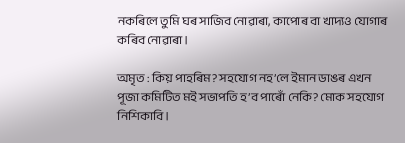নকৰিলে তুমি ঘৰ সাজিব নোৱাৰা, কাপোৰ বা খাদ্যও যোগাৰ কৰিব নোৱাৰা।

অমৃত : কিয় পাহৰিম? সহযোগ নহ’লে ইমান ডাঙৰ এখন পূজা কমিটিত মই সভাপতি হ’ব পাৰোঁ নেকি? মোক সহযোগ নিশিকাবি।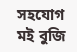সহযোগ মই বুজি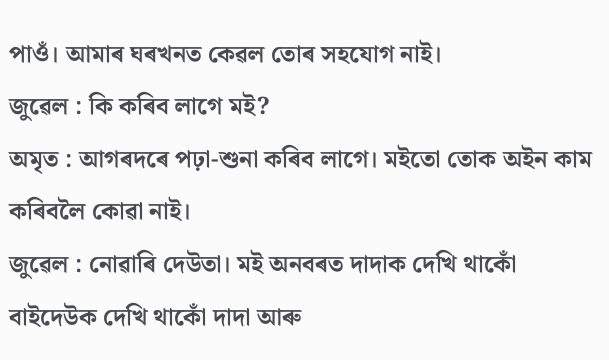পাওঁ। আমাৰ ঘৰখনত কেৱল তোৰ সহযোগ নাই।
জুৱেল : কি কৰিব লাগে মই?
অমৃত : আগৰদৰে পঢ়া-শুনা কৰিব লাগে। মইতো তোক অইন কাম কৰিবলৈ কোৱা নাই।
জুৱেল : নোৱাৰি দেউতা। মই অনবৰত দাদাক দেখি থাকোঁ বাইদেউক দেখি থাকোঁ দাদা আৰু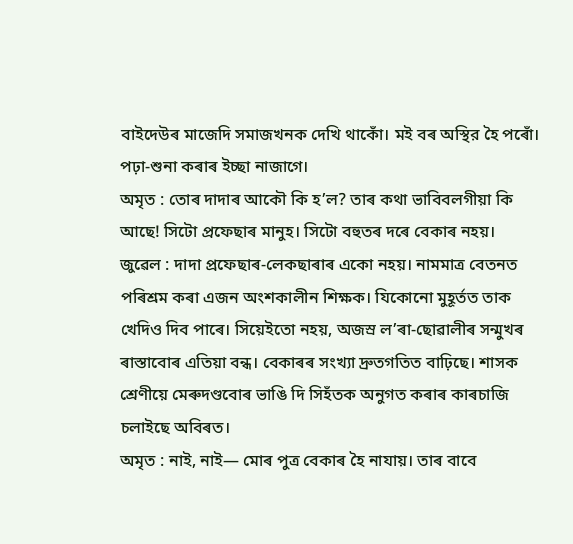বাইদেউৰ মাজেদি সমাজখনক দেখি থাকোঁ। মই বৰ অস্থির হৈ পৰোঁ। পঢ়া-শুনা কৰাৰ ইচ্ছা নাজাগে।
অমৃত : তোৰ দাদাৰ আকৌ কি হ’ল? তাৰ কথা ভাবিবলগীয়া কি আছে! সিটো প্ৰফেছাৰ মানুহ। সিটো বহুতৰ দৰে বেকাৰ নহয়।
জুৱেল : দাদা প্ৰফেছাৰ-লেকছাৰাৰ একো নহয়। নামমাত্ৰ বেতনত পৰিশ্ৰম কৰা এজন অংশকালীন শিক্ষক। যিকোনো মুহূৰ্তত তাক খেদিও দিব পাৰে। সিয়েইতো নহয়, অজস্ৰ ল’ৰা-ছোৱালীৰ সন্মুখৰ ৰাস্তাবোৰ এতিয়া বন্ধ। বেকাৰৰ সংখ্যা দ্ৰুতগতিত বাঢ়িছে। শাসক শ্ৰেণীয়ে মেৰুদণ্ডবোৰ ভাঙি দি সিহঁতক অনুগত কৰাৰ কাৰচাজি চলাইছে অবিৰত।
অমৃত : নাই, নাই— মোৰ পুত্ৰ বেকাৰ হৈ নাযায়। তাৰ বাবে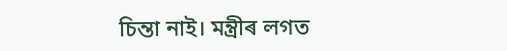চিন্তা নাই। মন্ত্ৰীৰ লগত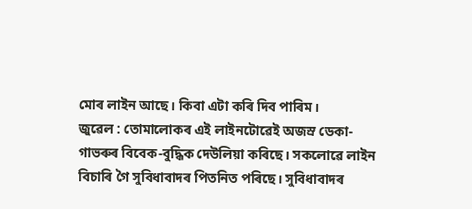মোৰ লাইন আছে। কিবা এটা কৰি দিব পাৰিম।
জুৱেল : তোমালোকৰ এই লাইনটোৱেই অজস্ৰ ডেকা-গাভৰুৰ বিবেক-বুদ্ধিক দেউলিয়া কৰিছে। সকলোৱে লাইন বিচাৰি গৈ সুবিধাবাদৰ পিতনিত পৰিছে। সুবিধাবাদৰ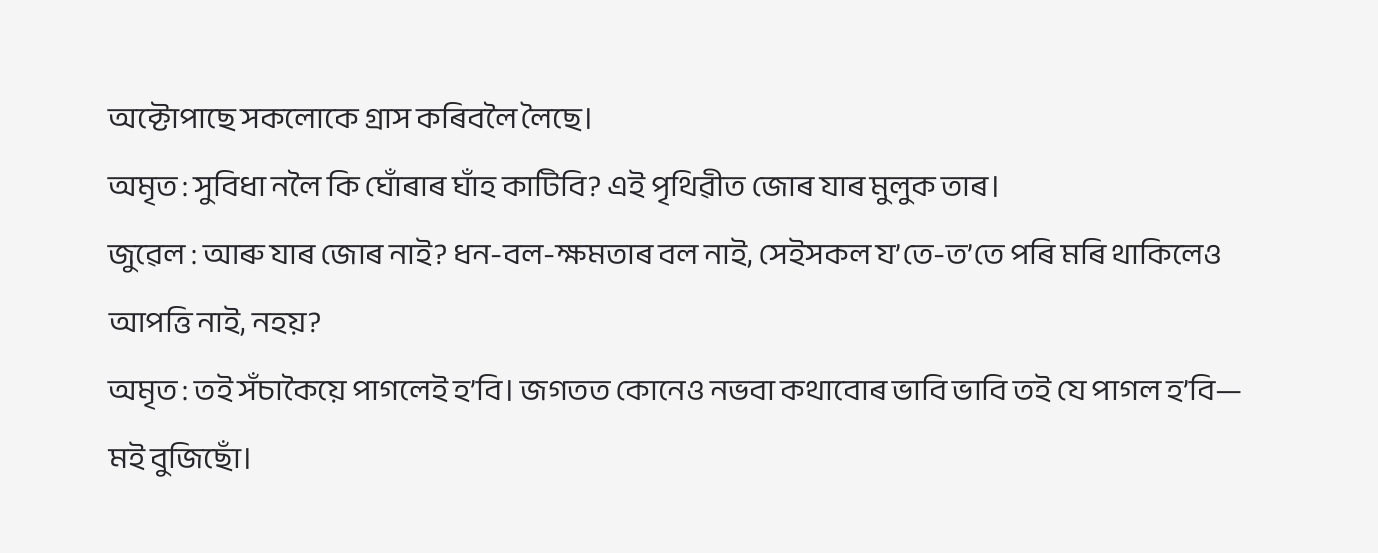অক্টোপাছে সকলোকে গ্ৰাস কৰিবলৈ লৈছে।
অমৃত : সুবিধা নলৈ কি ঘোঁৰাৰ ঘাঁহ কাটিবি? এই পৃথিৱীত জোৰ যাৰ মুলুক তাৰ।
জুৱেল : আৰু যাৰ জোৰ নাই? ধন-বল-ক্ষমতাৰ বল নাই, সেইসকল য’তে-ত’তে পৰি মৰি থাকিলেও আপত্তি নাই, নহয়?
অমৃত : তই সঁচাকৈয়ে পাগলেই হ’বি। জগতত কোনেও নভবা কথাবোৰ ভাবি ভাবি তই যে পাগল হ’বি— মই বুজিছোঁ।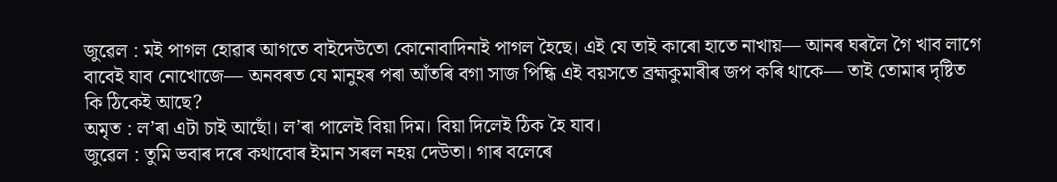জুৱেল : মই পাগল হোৱাৰ আগতে বাইদেউতো কোনোবাদিনাই পাগল হৈছে। এই যে তাই কাৰো হাতে নাখায়— আনৰ ঘৰলৈ গৈ খাব লাগে বাবেই যাব নোখোজে— অনবৰত যে মানুহৰ পৰা আঁতৰি বগা সাজ পিন্ধি এই বয়সতে ব্ৰহ্মকুমাৰীৰ জপ কৰি থাকে— তাই তোমাৰ দৃষ্টিত কি ঠিকেই আছে?
অমৃত : ল’ৰা এটা চাই আছোঁ। ল’ৰা পালেই বিয়া দিম। বিয়া দিলেই ঠিক হৈ যাব।
জুৱেল : তুমি ভবাৰ দৰে কথাবোৰ ইমান সৰল নহয় দেউতা। গাৰ বলেৰে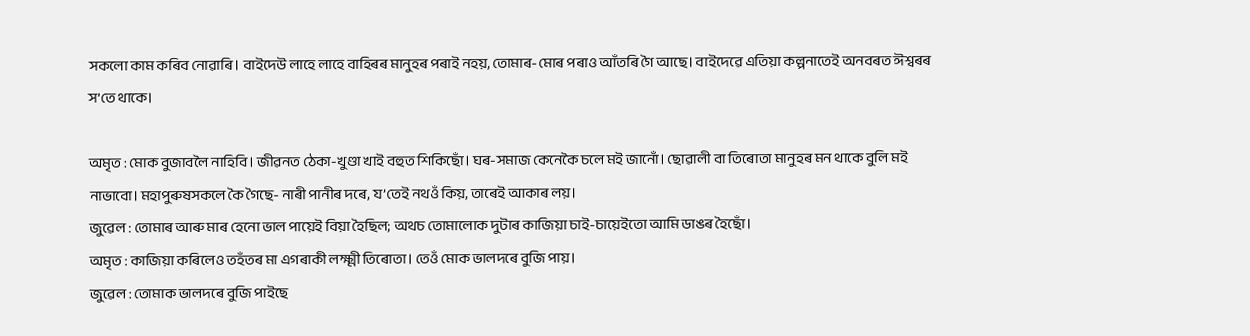সকলো কাম কৰিব নোৱাৰি। বাইদেউ লাহে লাহে বাহিৰৰ মানুহৰ পৰাই নহয়, তোমাৰ-মোৰ পৰাও আঁতৰি গৈ আছে। বাইদেৱে এতিয়া কল্পনাতেই অনবৰত ঈশ্বৰৰ স’তে থাকে।

অমৃত : মোক বুজাবলৈ নাহিবি। জীৱনত ঠেকা-খুণ্ডা খাই বহুত শিকিছোঁ। ঘৰ-সমাজ কেনেকৈ চলে মই জানোঁ। ছোৱালী বা তিৰোতা মানুহৰ মন থাকে বুলি মই নাভাবো। মহাপুৰুষসকলে কৈ গৈছে- নাৰী পানীৰ দৰে, য’তেই নথওঁ কিয়, তাৰেই আকাৰ লয়।
জুৱেল : তোমাৰ আৰু মাৰ হেনো ভাল পায়েই বিয়া হৈছিল; অথচ তোমালোক দুটাৰ কাজিয়া চাই-চায়েইতো আমি ডাঙৰ হৈছোঁ।
অমৃত : কাজিয়া কৰিলেও তহঁতৰ মা এগৰাকী লক্ষ্মী তিৰোতা। তেওঁ মোক ভালদৰে বুজি পায়।
জুৱেল : তোমাক ভালদৰে বুজি পাইছে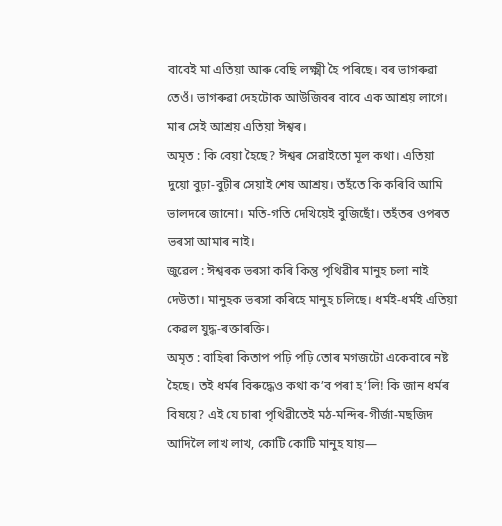বাবেই মা এতিয়া আৰু বেছি লক্ষ্মী হৈ পৰিছে। বৰ ভাগৰুৱা তেওঁ। ভাগৰুৱা দেহটোক আউজিবৰ বাবে এক আশ্ৰয় লাগে। মাৰ সেই আশ্ৰয় এতিয়া ঈশ্বৰ।
অমৃত : কি বেয়া হৈছে? ঈশ্বৰ সেৱাইতো মূল কথা। এতিয়া দুয়ো বুঢ়া-বুঢ়ীৰ সেয়াই শেষ আশ্ৰয়। তহঁতে কি কৰিবি আমি ভালদৰে জানো। মতি-গতি দেখিয়েই বুজিছোঁ। তহঁতৰ ওপৰত ভৰসা আমাৰ নাই।
জুৱেল : ঈশ্বৰক ভৰসা কৰি কিন্তু পৃথিৱীৰ মানুহ চলা নাই দেউতা। মানুহক ভৰসা কৰিহে মানুহ চলিছে। ধৰ্মই-ধৰ্মই এতিয়া কেৱল যুদ্ধ-ৰক্তাৰক্তি।
অমৃত : বাহিৰা কিতাপ পঢ়ি পঢ়ি তোৰ মগজটো একেবাৰে নষ্ট হৈছে। তই ধৰ্মৰ বিৰুদ্ধেও কথা ক’ব পৰা হ’লি! কি জান ধৰ্মৰ বিষয়ে? এই যে চাৰা পৃথিৱীতেই মঠ-মন্দিৰ-গীৰ্জা-মছজিদ আদিলৈ লাখ লাখ, কোটি কোটি মানুহ যায়—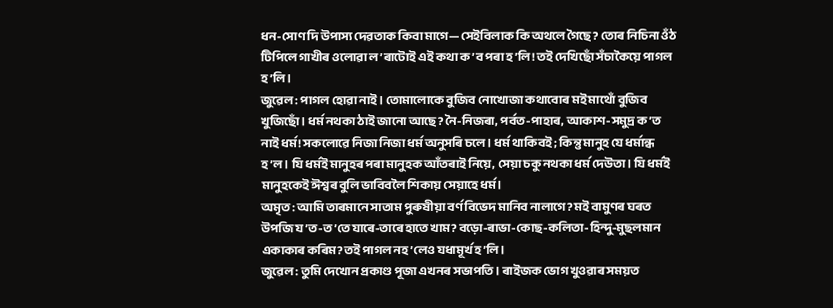ধন-সোণ দি উপাস্য দেৱতাক কিবা মাগে— সেইবিলাক কি অথলে গৈছে? তোৰ নিচিনা ওঁঠ টিপিলে গাখীৰ ওলোৱা ল’ৰাটোই এই কথা ক’ব পৰা হ’লি! তই দেখিছোঁ সঁচাকৈয়ে পাগল হ’লি।
জুৱেল : পাগল হোৱা নাই। তোমালোকে বুজিব নোখোজা কথাবোৰ মই মাথোঁ বুজিব খুজিছোঁ। ধৰ্ম নথকা ঠাই জানো আছে? নৈ-নিজৰা, পৰ্বত-পাহাৰ, আকাশ-সমুদ্ৰ ক’ত নাই ধৰ্ম! সকলোৱে নিজা নিজা ধৰ্ম অনুসৰি চলে। ধৰ্ম থাকিবই; কিন্তু মানুহ যে ধৰ্মান্ধ হ’ল। যি ধৰ্মই মানুহৰ পৰা মানুহক আঁতৰাই নিয়ে, সেয়া চকু নথকা ধৰ্ম দেউতা। যি ধৰ্মই মানুহকেই ঈশ্বৰ বুলি ভাবিবলৈ শিকায় সেয়াহে ধৰ্ম।
অমৃত : আমি তাৰমানে সাতাম পুৰুষীয়া বৰ্ণ বিভেদ মানিব নালাগে? মই বামুণৰ ঘৰত উপজি য’ত-ত’তে যাৰে-তাৰে হাতে খাম? বড়ো-ৰাভা-কোছ-কলিতা-হিন্দু-মুছলমান একাকাৰ কৰিম? তই পাগল নহ’লেও যধামূৰ্খ হ’লি।
জুৱেল : তুমি দেখোন প্ৰকাণ্ড পূজা এখনৰ সভাপতি। ৰাইজক ভোগ খুওৱাৰ সময়ত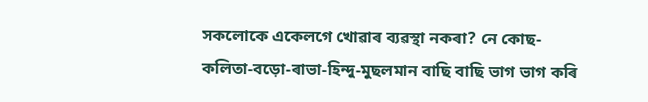সকলোকে একেলগে খোৱাৰ ব্যৱস্থা নকৰা? নে কোছ-কলিতা-বড়ো-ৰাভা-হিন্দু-মুছলমান বাছি বাছি ভাগ ভাগ কৰি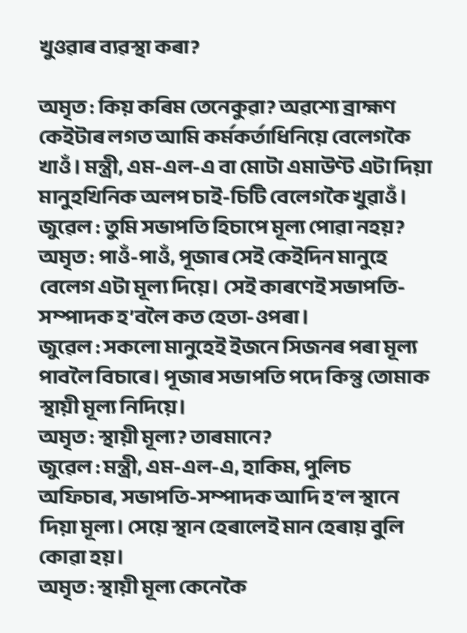খুওৱাৰ ব্যৱস্থা কৰা?

অমৃত : কিয় কৰিম তেনেকুৱা? অৱশ্যে ব্ৰাহ্মণ কেইটাৰ লগত আমি কৰ্মকৰ্তাধিনিয়ে বেলেগকৈ খাওঁ। মন্ত্ৰী, এম-এল-এ বা মোটা এমাউণ্ট এটা দিয়া মানুহখিনিক অলপ চাই-চিটি বেলেগকৈ খুৱাওঁ।
জুৱেল : তুমি সভাপতি হিচাপে মূল্য পোৱা নহয়?
অমৃত : পাওঁ-পাওঁ, পূজাৰ সেই কেইদিন মানুহে বেলেগ এটা মূল্য দিয়ে। সেই কাৰণেই সভাপতি-সম্পাদক হ’বলৈ কত হেতা-ওপৰা।
জুৱেল : সকলো মানুহেই ইজনে সিজনৰ পৰা মূল্য পাবলৈ বিচাৰে। পূজাৰ সভাপতি পদে কিন্তু তোমাক স্থায়ী মূল্য নিদিয়ে।
অমৃত : স্থায়ী মূল্য? তাৰমানে?
জুৱেল : মন্ত্ৰী, এম-এল-এ, হাকিম, পুলিচ অফিচাৰ, সভাপতি-সম্পাদক আদি হ’ল স্থানে দিয়া মূল্য। সেয়ে স্থান হেৰালেই মান হেৰায় বুলি কোৱা হয়।
অমৃত : স্থায়ী মূল্য কেনেকৈ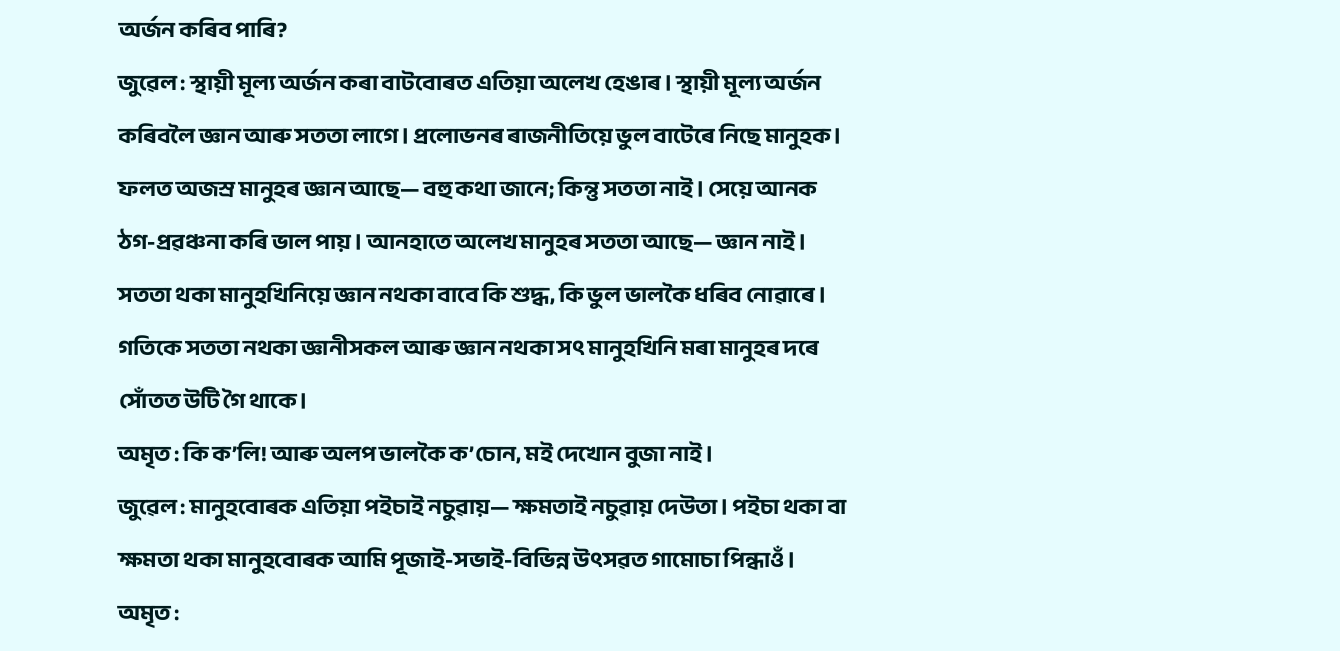অৰ্জন কৰিব পাৰি?
জুৱেল : স্থায়ী মূল্য অৰ্জন কৰা বাটবোৰত এতিয়া অলেখ হেঙাৰ। স্থায়ী মূল্য অৰ্জন কৰিবলৈ জ্ঞান আৰু সততা লাগে। প্ৰলোভনৰ ৰাজনীতিয়ে ভুল বাটেৰে নিছে মানুহক। ফলত অজস্ৰ মানুহৰ জ্ঞান আছে— বহু কথা জানে; কিন্তু সততা নাই। সেয়ে আনক ঠগ-প্ৰৱঞ্চনা কৰি ভাল পায়। আনহাতে অলেখ মানুহৰ সততা আছে— জ্ঞান নাই। সততা থকা মানুহখিনিয়ে জ্ঞান নথকা বাবে কি শুদ্ধ, কি ভুল ভালকৈ ধৰিব নোৱাৰে। গতিকে সততা নথকা জ্ঞানীসকল আৰু জ্ঞান নথকা সৎ মানুহখিনি মৰা মানুহৰ দৰে সোঁতত উটি গৈ থাকে।
অমৃত : কি ক’লি! আৰু অলপ ভালকৈ ক’চোন, মই দেখোন বুজা নাই।
জুৱেল : মানুহবোৰক এতিয়া পইচাই নচুৱায়— ক্ষমতাই নচুৱায় দেউতা। পইচা থকা বা ক্ষমতা থকা মানুহবোৰক আমি পূজাই-সভাই-বিভিন্ন উৎসৱত গামোচা পিন্ধাওঁ।
অমৃত :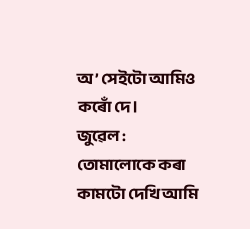অ’ সেইটো আমিও কৰোঁ দে।
জুৱেল : তোমালোকে কৰা কামটো দেখি আমি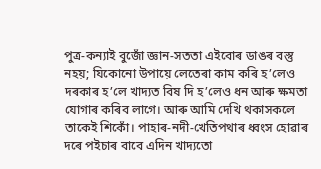পুত্ৰ-কন্যাই বুজোঁ জ্ঞান-সততা এইবোৰ ডাঙৰ বস্তু নহয়; যিকোনো উপায়ে লেতেৰা কাম কৰি হ’লেও দৰকাৰ হ’লে খাদ্যত বিষ দি হ’লেও ধন আৰু ক্ষমতা যোগাৰ কৰিব লাগে। আৰু আমি দেখি থকাসকলে তাকেই শিকোঁ। পাহাৰ-নদী-খেতিপথাৰ ধ্বংস হোৱাৰ দৰে পইচাৰ বাবে এদিন খাদ্যতো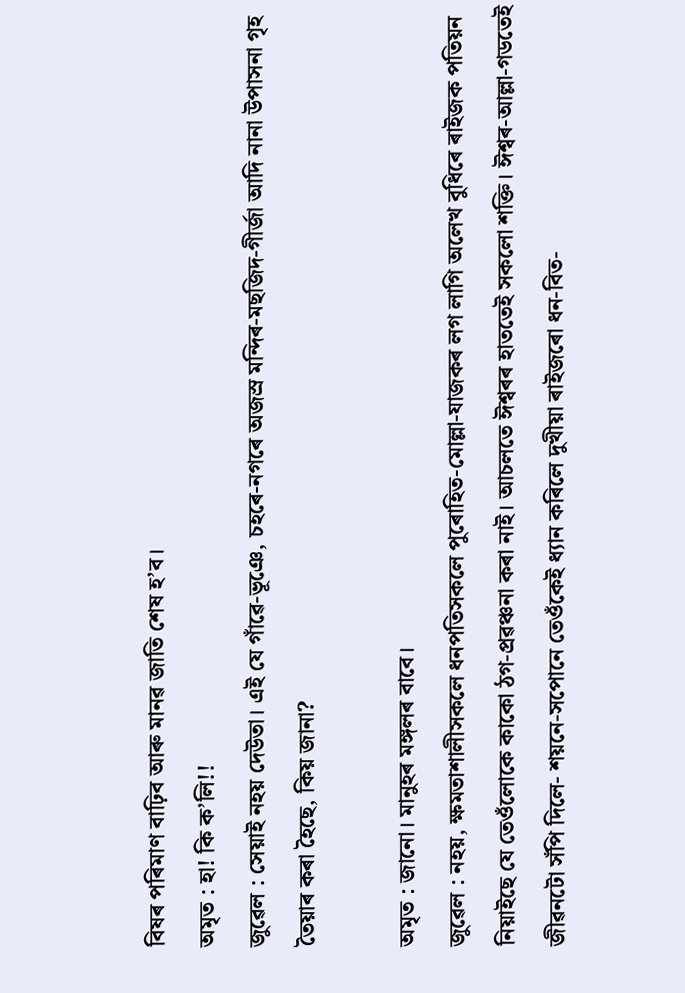বিষৰ পৰিমাণ বাঢ়িব আৰু মানৱ জাতি শেষ হ’ব।
অমৃত : হা! কি ক’লি!!
জুৱেল : সেয়াই নহয় দেউতা। এই যে গাঁৱে-ভূঞে, চহৰে-নগৰে অজস্ৰ মন্দিৰ-মছজিদ-গীৰ্জা আদি নানা উপাসনা গৃহ তৈয়াৰ কৰা হৈছে, কিয় জানা?

অমৃত : জানো। মানুহৰ মঙ্গলৰ বাবে।
জুৱেল : নহয়, ক্ষমতাশালীসকলে ধনপতিসকলে পুৰোহিত-মোল্লা-যাজকৰ লগ লাগি অলেখ বুধিৰে ৰাইজক পতিয়ন নিয়াইছে যে তেওঁলোকে কাকো ঠগ-প্ৰৱঞ্চনা কৰা নাই। আচলতে ঈশ্বৰৰ হাততেই সকলো শক্তি। ঈশ্বৰ-আল্লা-গডতেই জীৱনটো সঁপি দিলে- শয়নে-সপোনে তেওঁকেই ধ্যান কৰিলে দুখীয়া ৰাইজৰো ধন-বিত-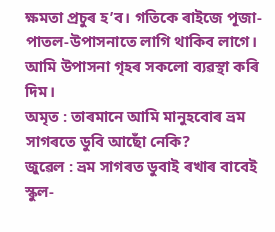ক্ষমতা প্ৰচুৰ হ’ব। গতিকে ৰাইজে পূজা-পাতল-উপাসনাতে লাগি থাকিব লাগে। আমি উপাসনা গৃহৰ সকলো ব্যৱস্থা কৰি দিম।
অমৃত : তাৰমানে আমি মানুহবোৰ ভ্ৰম সাগৰতে ডুবি আছোঁ নেকি?
জুৱেল : ভ্ৰম সাগৰত ডুবাই ৰখাৰ বাবেই স্কুল-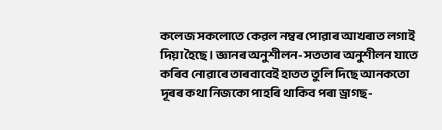কলেজ সকলোতে কেৱল নম্বৰ পোৱাৰ আখৰাত লগাই দিয়া হৈছে। জ্ঞানৰ অনুশীলন- সততাৰ অনুশীলন যাতে কৰিব নোৱাৰে তাৰবাবেই হাতত তুলি দিছে আনকতো দূৰৰ কথা নিজকো পাহৰি থাকিব পৰা ড্ৰাগছ-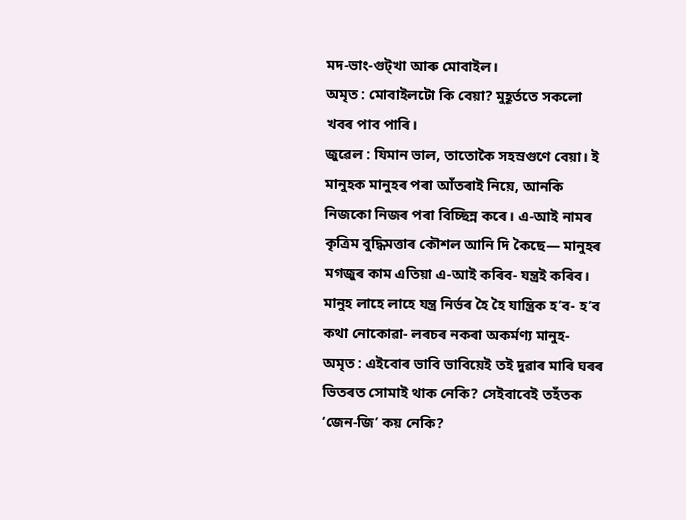মদ-ভাং-গুট্খা আৰু মোবাইল।
অমৃত : মোবাইলটো কি বেয়া? মুহূৰ্ততে সকলো খবৰ পাব পাৰি।
জুৱেল : যিমান ভাল, তাতোকৈ সহস্ৰগুণে বেয়া। ই মানুহক মানুহৰ পৰা আঁতৰাই নিয়ে, আনকি নিজকো নিজৰ পৰা বিচ্ছিন্ন কৰে। এ-আই নামৰ কৃত্ৰিম বুদ্ধিমত্তাৰ কৌশল আনি দি কৈছে— মানুহৰ মগজুৰ কাম এতিয়া এ-আই কৰিব- যন্ত্ৰই কৰিব। মানুহ লাহে লাহে যন্ত্ৰ নিৰ্ভৰ হৈ হৈ যান্ত্ৰিক হ’ব- হ’ব কথা নোকোৱা- লৰচৰ নকৰা অকৰ্মণ্য মানুহ-
অমৃত : এইবোৰ ভাবি ভাবিয়েই তই দুৱাৰ মাৰি ঘৰৰ ভিতৰত সোমাই থাক নেকি? সেইবাবেই তহঁতক ‘জেন-জি’ কয় নেকি?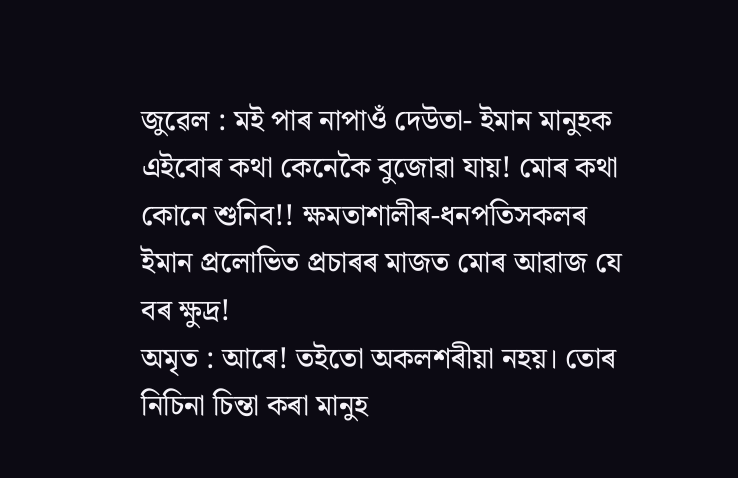জুৱেল : মই পাৰ নাপাওঁ দেউতা- ইমান মানুহক এইবোৰ কথা কেনেকৈ বুজোৱা যায়! মোৰ কথা কোনে শুনিব!! ক্ষমতাশালীৰ-ধনপতিসকলৰ ইমান প্ৰলোভিত প্ৰচাৰৰ মাজত মোৰ আৱাজ যে বৰ ক্ষুদ্ৰ!
অমৃত : আৰে! তইতো অকলশৰীয়া নহয়। তোৰ নিচিনা চিন্তা কৰা মানুহ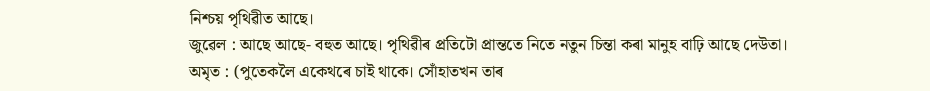নিশ্চয় পৃথিৱীত আছে।
জুৱেল : আছে আছে- বহুত আছে। পৃথিৱীৰ প্ৰতিটো প্ৰান্ততে নিতে নতুন চিন্তা কৰা মানুহ বাঢ়ি আছে দেউতা।
অমৃত : (পুতেকলৈ একেথৰে চাই থাকে। সোঁহাতখন তাৰ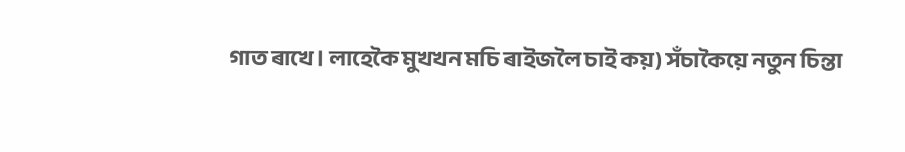গাত ৰাখে। লাহেকৈ মুখখন মচি ৰাইজলৈ চাই কয়) সঁচাকৈয়ে নতুন চিন্তা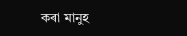কৰা মানুহ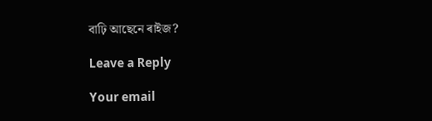বাঢ়ি আছেনে ৰাইজ?

Leave a Reply

Your email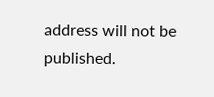address will not be published.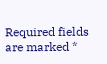Required fields are marked *